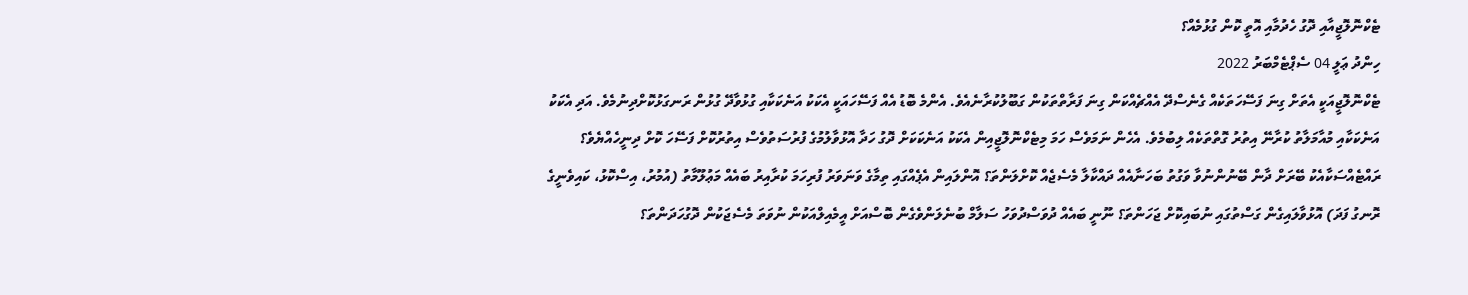ޓެކްނޮލޮޖީއާއި ދޮގު ހެދުމާއި އޮތީ ކޮން ގުޅުމެއް؟
ހިންދު ޢަލީ 04 ސެޕްޓެމްބަރު 2022
ޓެކްނޮލޮޖީއަކީ އެތަށް ގިނަ ފަސޭހަތަކެއް ގެނެސްދޭ އެއްޗެއްކަން ގިނަ ފަރާތްތަކުން ގަބޫލުކުރާނެއެވެ. އެންމެ ބޮޑު އެއް ފަސޭހައަކީ އެކަކު އަނެކަކާއި ގުޅުވާދޭ ގުޅުން ރަނގަޅުކޮށްދިނުމެވެ. އަދި އެކަކު އަނެކަކާއި މުއާމަލާތު ކުރާނޭ އިތުރު ގޮތްތަކެއް ލިބުމެވެ. އެހެން ނަމަވެސް ހަމަ މިޓެކްނޮލޮޖީއިން އެކަކު އަނެކަކަށް ދޮގު ހަދާ އޮޅުވާލުމުގެ ފުރުސަތުވެސް އިތުރުކޮށް ފަސޭހަ ކޮށް ދިނީހެއްޔެވެ؟
ރައްޓެއްސަކާއެކު ބޭރަށް ދާން ބޭނުންނުވާ ވަގުތު ބަހަނާއެއް ދައްކާލާ މެސެޖެއް ކޮށްލަންތަ؟ އޮންލައިން އެޕެއްގައި ތިމާގެ ވަނަވަރު ފުރިހަމަ ކުރާއިރު ބައެއް މަޢުލޫމާތު (އުމުރު، އިސްކޮޅު، ކައިވެނީގެ ރޮނގު ފަދަ) އޮޅުވާލައިގެން ގަސްތުގައި ނުބައިކޮށް ޖަހަންތަ؟ ނޫނީ ބައެއް ދުވަސްދުވަހު ސަލާމް ބުނެލަންވެގެން ބޮސްއަށް އީމެއިލްއަކުން ނުވަތަ މެސެޖަކުން ދޮގުހަދަންތަ؟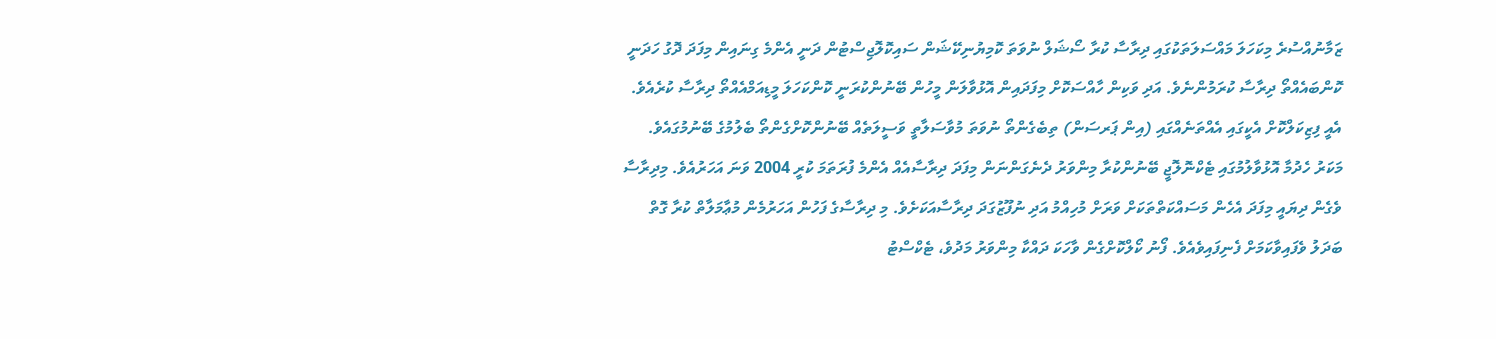ޒަމާނުއްސުރެ މިކަހަލަ މައްސަލަތަކުގައި ދިރާސާ ކުރާ ސޯޝަލް ނުވަތަ ކޮމިޔުނިކޭޝަން ސައިކޮލޮޖިސްޓުން ދަނީ އެންމެ ގިނައިން މިފަދަ ދޮގު ހަދަނީ ކޮންބައެއްތޯ ދިރާސާ ކުރަމުންނެވެ. އަދި ވަކިން ހާއްސަކޮށް މިފަދައިން އޮޅުވާލަން މީހުން ބޭނުންކުރަނީ ކޮންކަހަލަ މީޑިއަމްއެއްތޯ ދިރާސާ ކުރެއެވެ. އެއީ ފިޒިކަލްކޮށް އެކީގައި އެއްތަނެއްގައި (އިން ޕަރސަން) ތިބެގެންތޯ ނުވަތަ މުވާސަލާތީ ވަސީލަތެއް ބޭނުންކޮށްގެންތޯ ބެލުމުގެ ބޭނުމުގައެވެ.
މަކަރު ހެދުމާ އޮޅުވާލުމުގައި ޓެކްނޮލޮޖީ ބޭނުންކުރާ މިންވަރު ދެނެގަންނަން މިފަދަ ދިރާސާއެއް އެންމެ ފުރަތަމަ ކުރީ 2004 ވަނަ އަހަރުއެވެ. މިދިރާސާ ވެގެން ދިޔައީ މިފަދަ އެހެން މަސައްކަތްތަކަށް ވަރަށް މުހިއްމު އަދި ނުފޫޒުގަދަ ދިރާސާއަކަށެވެ. މި ދިރާސާގެ ފަހުން އަހަރުމެން މުޢާމަލާތް ކުރާ ގޮތް ބަދަލު ވެފައިވާކަމަށް ފެނިފައިވެއެވެ. ފޯނު ކޯލްކޮށްގެން ވާހަކަ ދައްކާ މިންވަރު މަދުވެ، ޓެކްސްޓު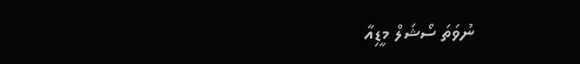ނުވަތަ ސޯޝަލް މީޑިއާ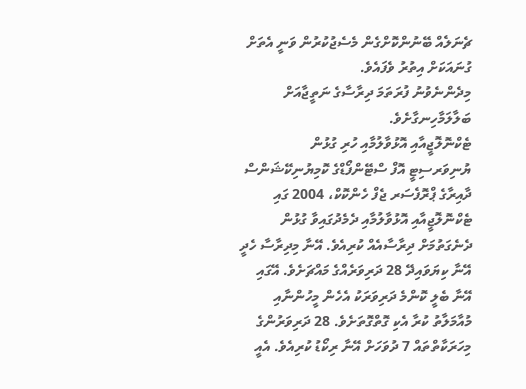ޗެނަލެއް ބޭނުންކޮށްގެން މެސެޖުކުރުން ވަނީ އެތަށް ގުނައަކަށް އިތުރު ވެފައެވެ.
މިދެންނެވުނު ފުރަތަމަ ދިރާސާގެ ނަތީޖާއަށް ބަލާލަމާހިނގާށެވެ.
ޓެކްނޮލޮޖީއާއި އޮޅުވާލުމާއި ހުރި ގުޅުން
ޔުނިވަރސިޓީ އޮފް ސްޓޭންފޯޑްގެ ކޮމިޔުނިކޭޝަންސް ދާއިރާގެ ޕްރޮފެސަރ ޖެފް ހެންކޮކް، 2004 ގައި ޓެކްނޮލޮޖީއާއި އޮޅުވާލުމާއި ދެމެދުގައިވާ ގުޅުން ދެނެގަތުމަށް ދިރާސާއެއް ކުރިއެވެ. އޭނާ މިދިރާސާ ހެދީ އޭނާ ކިޔަވައިދޭ 28 ދަރިވަރެއްގެ މައްޗަށެވެ. އޭގައި އޭނާ ބެލީ ކޮންމެ ދަރިވަރަކު އެހެން މީހުންނާއި މުއާމަލާތު ކުރާ އެކި ގޮތްގޮތަށެވެ. 28 ދަރިވަރުންގެ މިހަރަކާތްތައް 7 ދުވަހަށް އޭނާ ރިކޯޑު ކުރިއެވެ. އެއީ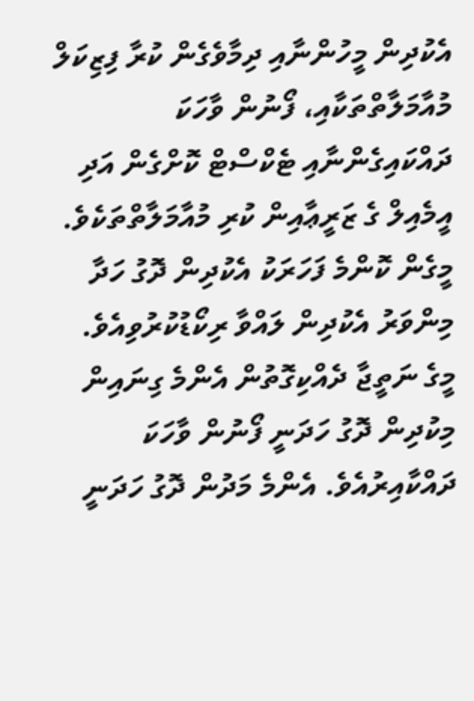އެކުދިން މީހުންނާއި ދިމާވެގެން ކުރާ ފިޒިކަލް މުއާމަލާތްތަކާއި، ފޯނުން ވާހަކަ ދައްކައިގެންނާއި ޓެކްސްޓް ކޮށްގެން އަދި އީމެއިލް ގެ ޒަރީޢާއިން ކުރި މުއާމަލާތްތަކެވެ. މީގެން ކޮންމެ ފަހަރަކު އެކުދިން ދޮގު ހަދާ މިންވަރު އެކުދިން ލައްވާ ރިކޯޑުކުރުވިއެވެ. މީގެ ނަތީޖާ ދެއްކިގޮތުން އެންމެ ގިނައިން މިކުދިން ދޮގު ހަދަނީ ފޯނުން ވާހަކަ ދައްކާއިރުއެވެ. އެންމެ މަދުން ދޮގު ހަދަނީ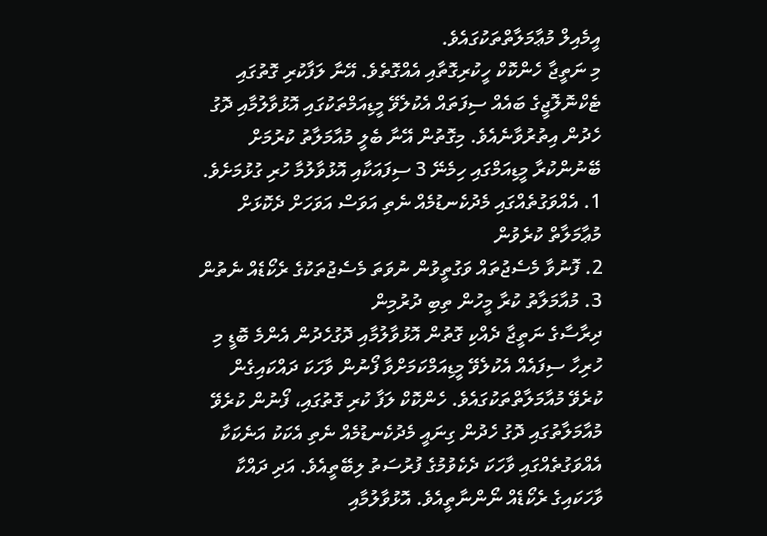އީމެއިލް މުޢާމަލާތްތަކުގައެވެ.
މި ނަތީޖާ ހެންކޮކް ހީކުރިގޮތާއި އެއްގޮތެވެ. އޭނާ ލަފާކުރި ގޮތުގައި ޓެކްނޮލޮޖީގެ ބައެއް ސިފަތައް އެކުލެވޭ މީޑިއަމްތަކުގައި އޮޅުވާލުމާއި ދޮގު ހެދުން އިތުރުވާނެއެވެ. މިގޮތުން އޭނާ ބެލީ މުއާމަލާތު ކުރުމަށް ބޭނުންކުރާ މީޑިއަމްގައި ހިމެނޭ 3 ސިފައަކާއި އޮޅުވާލުމާ ހުރި ގުޅުމަށެވެ.
1. އެއްވަގުތެއްގައި މެދުކެނޑުމެއް ނެތި އަވަސް އަވަހަށް ދެކޮޅަށް މުޢާމަލާތް ކުރެވުން
2. ފޮނުވާ މެސެޖުތައް ވަގުތީވުން ނުވަތަ މެސެޖުތަކުގެ ރެކޯޑެއް ނެތުން
3. މުއާމަލާތު ކުރާ މީހުން ތިބި ދުރުމިން
ދިރާސާގެ ނަތީޖާ ދެއްކި ގޮތުން އޮޅުވާލުމާއި ދޮގުހެދުން އެންމެ ބޮޑީ މި ހުރިހާ ސިފައެއް އެކުލެވޭ މީޑިއަމްކަމަށްވާ ފޯނުން ވާހަކަ ދައްކައިގެން ކުރެވޭ މުއާމަލާތްތަކުގައެވެ. ހެންކޮކް ލަފާ ކުރި ގޮތުގައި، ފޯނުން ކުރެވޭ މުއާމަލާތުގައި ދޮގު ހެދުން ގިނައީ މެދުކެނޑުމެއް ނެތި އެކަކު އަނެކަކާ އެއްވަގުތެއްގައި ވާހަކަ ދެކެވުމުގެ ފުރުސަތު ލިބޭތީއެވެ. އަދި ދައްކާ ވާހަކައިގެ ރެކޯޑެއް ނޯންނާތީއެވެ. އޮޅުވާލުމާއި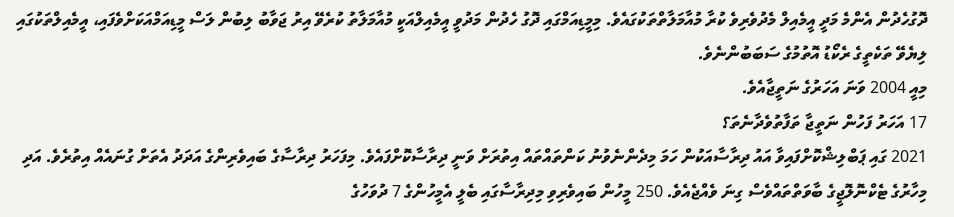ދޮގުހެދުން އެންމެ މަދީ އީމެއިލް މެދުވެރިވެ ކުރާ މުއާމަލާތްތަކުގައެވެ. މިމީޑިއަމްގައި ދޮގު ހެދުން މަދުވީ އީމެއިލްއަކީ މުއާމަލާތު ކުރެވޭ އިރު ޖަވާބު ލިބުން ލަސް މީޑިއަމްއަކަށްވެފައި، އީމެއިލްތަކުގައި ލިޔެވޭ ތަކެތީގެ ރެކޯޑު އޮތުމުގެ ސަބަބުންނެވެ.
މިއީ 2004 ވަނަ އަހަރުގެ ނަތީޖާއެވެ.
17 އަހަރު ފަހުން ނަތީޖާ ތަފާތުވެދާނެތަ؟
2021 ގައި ޕަބްލިޝްކޮށްފައިވާ އައު ދިރާސާއަކުން ހަމަ މިދެންނެވުނު ކަންތައްތައް އިތުރަށް ވަނީ ދިރާސާކޮށްފައެވެ. މިފަހަރު ދިރާސާގެ ބައިވެރިންގެ އަދަދު އެތަށް ގުނައެއް އިތުރެވެ. އަދި މިހާރުގެ ޓެކްނޮލޮޖީގެ ބާވަތްތައްވެސް ގިނަ ވެއްޖެއެވެ. 250 މީހުން ބައިވެރިވި މިދިރާސާގައި ބެލީ އެމީހުންގެ 7 ދުވަހުގެ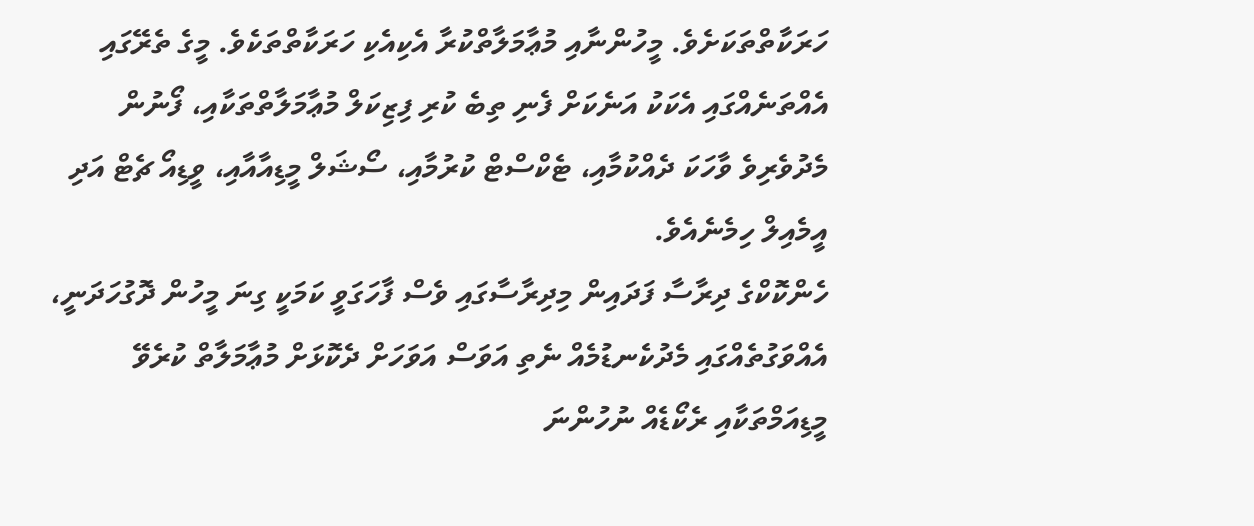ހަރަކާތްތަކަށެވެ. މީހުންނާއި މުޢާމަލާތްކުރާ އެކިއެކި ހަރަކާތްތަކެވެ. މީގެ ތެރޭގައި އެއްތަނެއްގައި އެކަކު އަނެކަށް ފެނި ތިބެ ކުރި ފިޒިކަލް މުޢާމަލާތްތަކާއި، ފޯނުން މެދުވެރިވެ ވާހަކަ ދެއްކުމާއި، ޓެކްސްޓް ކުރުމާއި، ސޯޝަލް މީޑިއާއާއި، ވީޑިއޯ ޗެޓް އަދި އީމެއިލް ހިމެނެއެވެ.
ހެންކޮކްގެ ދިރާސާ ފަދައިން މިދިރާސާގައި ވެސް ފާހަގަވީ ކަމަކީ ގިނަ މީހުން ދޮގުހަދަނީ، އެއްވަގުތެއްގައި މެދުކެނޑުމެއް ނެތި އަވަސް އަވަހަށް ދެކޮޅަށް މުޢާމަލާތް ކުރެވޭ މީޑިއަމްތަކާއި ރެކޯޑެއް ނުހުންނަ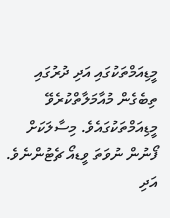މީޑިއަމްތަކުގައި އަދި ދުރުގައި ތިބެގެން މުއާމަލާތްކުރެވޭ މީޑިއަމްތަކުގައެވެ. މިސާލަކަށް ފޯނުން ނުވަތަ ވީޑއޯ ޗެޓުންނެވެ. އަދި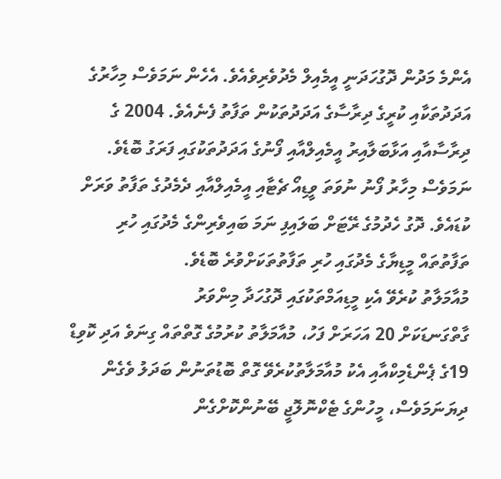އެންމެ މަދުން ދޮގުހަދަނީ އީމެއިލް މެދުވެރިވެއެވެ. އެހެން ނަމަވެސް މިހާރުގެ އަދަދުތަކާއި ކުރީގެ ދިރާސާގެ އަދަދުތަކުން ތަފާތު ފެނެއެވެ. 2004 ގެ ދިރާސާއާއި އަޅާބަލާއިރު އީމެއިލްއާއި ފޯނުގެ އަދަދުތަކުގައި ފަރަގު ބޮޑެވެ. ނަމަވެސް މިހާރު ފޯނު ނުވަތަ ވީޑިއޯ ޗެޓާއި އީމެއިލްއާއި ދެމެދުގެ ތަފާތު ވަރަށް ކުޑައެވެ. ދޮގު ހެދުމުގެ ރޭޓަށް ބަލައިފި ނަމަ ބައިވެރިންގެ މެދުގައި ހުރި ތަފާތުތައް މީޑިޔާގެ މެދުގައި ހުރި ތަފާތުތަކަށްވުރެ ބޮޑެވެ.
މުއާމަލާތު ކުރެވޭ އެކި މީޑިއަމްތަކުގައި ދޮގުހަދާ މިންވަރު
ގާތްގަނޑަކަށް 20 އަހަރަށް ފަހު، މުއާމަލާތު ކުރުމުގެ ގޮތްތައް ގިނަވެ އަދި ކޮވިޑް 19ގެ ޕެންޑެމިކްއާއި އެކު މުއާމަލާތުކުރެވޭ ގޮތް ބޮޑުތަނުން ބަދަލު ވެގެން ދިޔަނަމަވެސް، މީހުންގެ ޓެކްނޮލޮޖީ ބޭނުންކޮށްގެން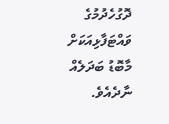ދޮގުހެދުމުގެ ވައްޓަފާޅިއަކަށް މާބޮޑު ބަދަލެއް ނާދެއެވެ.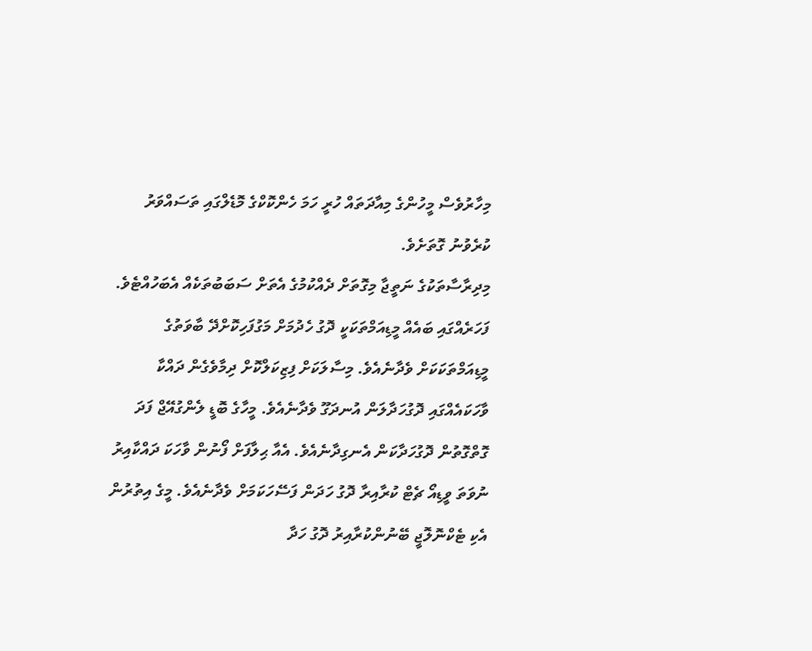މިހާރުވެސް މީހުންގެ މިއާދަތައް ހުރީ ހަމަ ހެންކޮކްގެ މޮޑެލްގައި ތަސައްވަރު ކުރެވުނު ގޮތަށެވެ.
މިދިރާސާތަކުގެ ނަތީޖާ މިގޮތަށް ދެއްކުމުގެ އެތަށް ސަބަބުތަކެއް އެބަހުއްޓެވެ. ފަހަރެއްގައި ބައެއް މީޑިއަމްތަކަކީ ދޮގު ހެދުމަށް މަގުފަހިކޮށްދޭ ބާވަތުގެ މީޑިއަމްތަކަކަށް ވެދާނެއެވެ. މިސާލަކަށް ފިޒިކަލްކޮށް ދިމާވެގެން ދައްކާ ވާހަކައެއްގައި ދޮގުހަދާލަން އުނދަގޫ ވެދާނެއެވެ. މީހާގެ ބޮޑީ ލެންގުއޭޖް ފަދަ ގޮތްގޮތުން ދޮގުހަދާކަން އެނގިދާނެއެވެ. އެއާ ޙިލާފަށް ފޯނުން ވާހަކަ ދައްކާއިރު ނުވަތަ ވީޑިއޯ ޗެޓް ކުރާއިރާ ދޮގު ހަދަން ފަސޭހަކަމަށް ވެދާނެއެވެ. މީގެ އިތުރުން އެކި ޓެކްނޮލޮޖީ ބޭނުންކުރާއިރު ދޮގު ހަދާ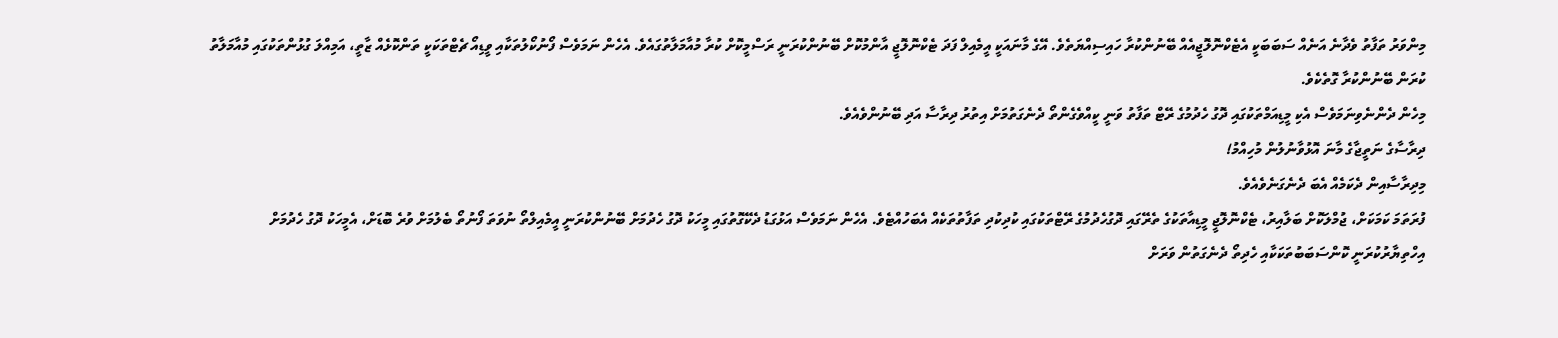މިންވަރު ތަފާތު ވެދާނެ އަނެއް ސަބަބަކީ އެޓެކްނޮލޮޖީއެއް ބޭނުންކުރާ ހައިސިއްޔަތެވެ. އޭގެ މާނައަކީ އީމެއިލް ފަދަ ޓެކްނޮލޮޖީ އާންމުކޮށް ބޭނުންކުރަނީ ރަސްމީކޮށް ކުރާ މުއާމަލާތުގައެވެ. އެހެން ނަމަވެސް ފޯނުކޯލުތަކާއި ވީޑިއޯ ޗެޓްތަކަކީ ތަންކޮޅެއް ޒާތީ، އަމިއްލަ ގުޅުންތަކުގައި މުއާމަލާތު ކުރަން ބޭނުންކުރާ ގޮތެކެވެ.
މިހެން ދެންނެވިނަމަވެސް އެކި މީޑިއަމްތަކުގައި ދޮގު ހެދުމުގެ ރޭޓް ތަފާތު ވަނީ ކީއްވެގެންތޯ ދެނެގަތުމަށް އިތުރު ދިރާސާ އަދި ބޭނުންވެއެވެ.
ދިރާސާގެ ނަތީޖާގެ މާނަ އޮޅުވާނުލުން މުހިއްމު!
މިދިރާސާއިން ދެކަމެއް އެބަ ދެނެގަނެވެއެވެ.
ފުރަތަމަ ކަމަކަށް، ޖުމްލަކޮށް ބަލާއިރު، ޓެކްނޮލޮޖީ މީޑިއާތަކުގެ ތެރޭގައި ދޮގުހެދުމުގެ ރޭޓްތަކުގައި ކުދިކުދި ތަފާތުތަކެއް އެބަހުއްޓެވެ. އެހެން ނަމަވެސް އަޅުގަޑު ދެކޭގޮތުގައި މީހަކު ދޮގު ހެދުމަށް ބޭނުންކުރަނީ އީމެއިލްތޯ ނުވަތަ ފޯނުތޯ ބެލުމަށް ވުރެ ބޮޑަށް، އެމީހަކު ދޮގު ހެދުމަށް އިހްތިޔާރުކުރަނީ ކޮންސަބަބުތަކަކާއި ހެދިތޯ ދެނެގަތުން ވަރަށް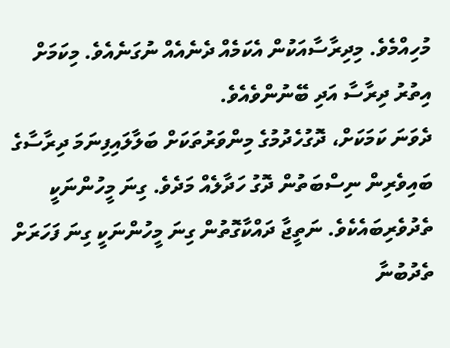މުހިއްމެވެ. މިދިރާސާއަކުން އެކަމެއް ދެނެއެއް ނުގަނެއެވެ. މިކަމަށް އިތުރު ދިރާސާ އަދި ބޭނުންވެއެވެ.
ދެވަނަ ކަމަކަށް، ދޮގުހެދުމުގެ މިންވަރުތަކަށް ބަލާލައިފިނަމަ ދިރާސާގެ ބައިވެރިން ނިސްބަތުން ދޮގު ހަދާލެއް މަދެވެ. ގިނަ މީހުންނަކީ ތެދުވެރިބައެކެވެ. ނަތީޖާ ދައްކާގޮތުން ގިނަ މީހުންނަކީ ގިނަ ފަހަރަށް ތެދުބުނާ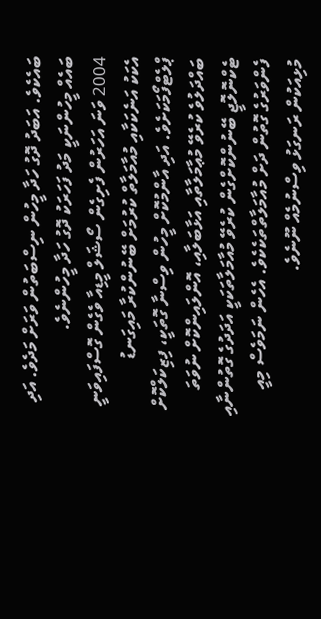ބައެކެވެ. އަބަދު ދޮގު ހަދާ މީހުން ނިސްބަތުން ވަރަށް މަދެވެ. އަދި ބައެއް މީހުންނަކީ މަދު ފަހަރަކު ދޮގު ހަދާ މީހުންނެވެ.
2004 ވަނަ އަހަރުން ފެށިގެން ސޯޝަލް މީޑިއާ ވެގެން ގޮސްފައިވަނީ އެކަކު އަނެކަކާއި މުއާމަލާތް ކުރުމަށް ބޭނުންކުރާ މައިގަނޑު ޕްލެޓްފޯމަކަށެވެ. އަދި އާންމުކޮށް މީހުން ވިސްނާ ގޮތަކީ، ފިޒިކަލްކޮށް ބައްދަލުވެ ކުރެވޭ މުޢާމަލާތާއި އަޅާބަލާއި، އޮންލައިންކޮށް ނުވަތަ ޓެކްނޮލޮޖީ ބޭނުންކޮށްގެން ކުރެވޭ މުއާމަލާތަކަކީ އަދަދުގެ ގޮތުންނާއި ފެންވަރުގެ ގޮތުން ދަށް މުއާމަލާތްތަކެކެވެ. އެހެން ނަމަވެސް މިއީ މުޅިއަކުން ރަނގަޅު ވިސްނުމެއް ނޫނެވެ.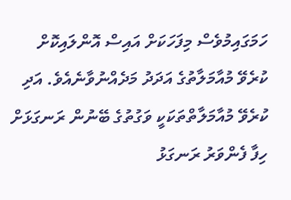ހަމަގައިމުވެސް މިފަހަކަށް އައިސް އޮންލައިކޮށް ކުރެވޭ މުއާމަލާތުގެ އަދަދު މަދެއްނުވާނެއެވެ. އަދި ކުރެވޭ މުއާމަލާތްތަކަކީ ވަގުތުގެ ބޭނުން ރަނގަޅަށް ހިފާ ފެންވަރު ރަނގަޅު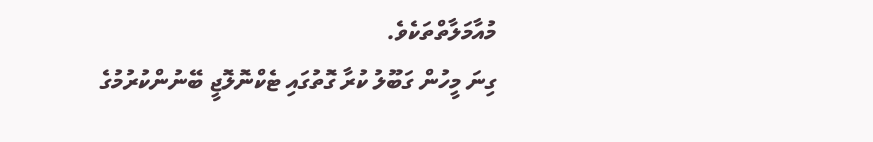މުއާމަލާތްތަކެވެ.
ގިނަ މީހުން ގަބޫލު ކުރާ ގޮތުގައި ޓެކްނޮލޮޖީ ބޭނުންކުރުމުގެ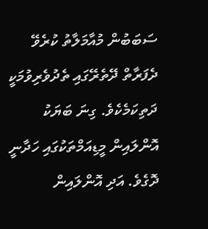ސަބަބުން މުއާމަލާތު ކުރެވޭ ދެފަރާތް ދޭތެރޭގައި ތެދުވެރިވުމަކީ ދަތިކަމެކެވެ. ގިނަ ބަޔަކު އޮންލައިން މީޑިއަމްތަކުގައި ހަދާނީ ދޮގެވެ. އަދި އޮންލައިން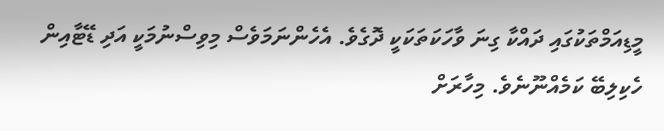މީޑިއަމްތަކުގައި ދައްކާ ގިނަ ވާހަކަތަކަކީ ދޮގެވެ. އެހެންނަމަވެސް މިވިސްނުމަކީ އަދި ޑޭޓާއިން ހެކިލިބޭ ކަމެއްނޫނެވެ. މިހާރަށް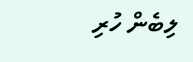ލިބެން ހުރި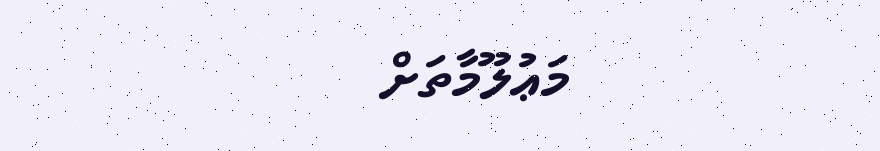މަޢުލޫމާތަށް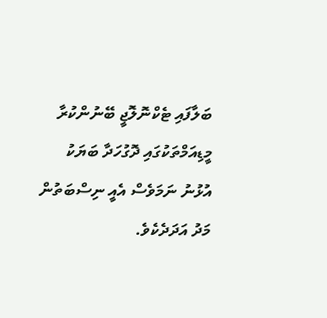ބަލާފައި ޓެކްނޮލޮޖީ ބޭނުންކުރާ މީޑިއަމްތަކުގައި ދޮގުހަދާ ބަޔަކު އުޅުނު ނަމަވެސް އެއީ ނިސްބަތުން މަދު އަދަދެކެވެ.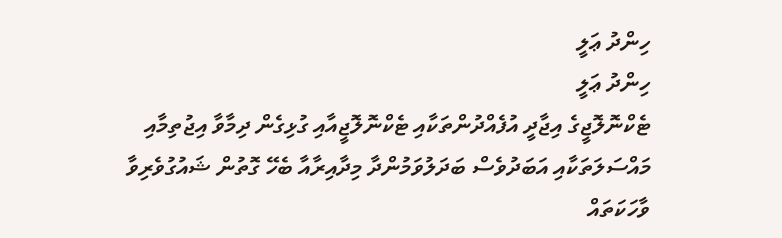ހިންދު ޢަލީ
ހިންދު ޢަލީ
ޓެކްނޮލޮޖީގެ އިޖާދީ އުފެއްދުންތަކާއި ޓެކްނޮލޮޖީއާއި ގުޅިގެން ދިމާވާ އިޖުތިމާއި މައްސަލަތަކާއި އަބަދުވެސް ބަދަލުވަމުންދާ މިދާއިރާއާ ބެހޭ ގޮތުން ޝައުގުވެރިވާ ވާހަކަތައް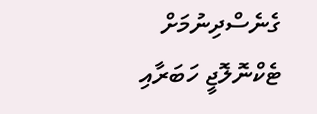ގެނެސްދިނުމަށް
ޓެކްނޮލޮޖީ ހަބަރާއި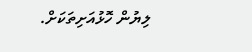ލިޔުން ހޮޅުއަށިތަކަށް.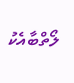ލޯތްބާއެކު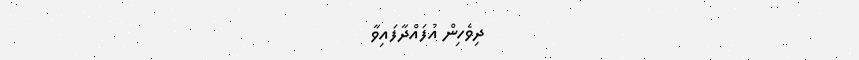ދިވެހިން އުފައްދާފައިވާ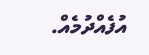އުފެއްދުމެއް.